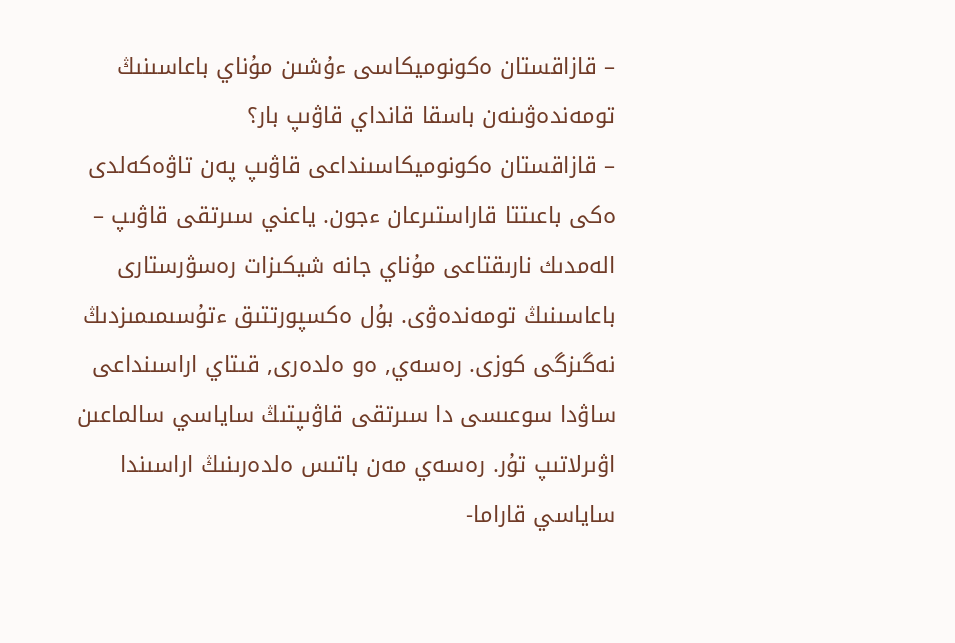– قازاقستان ەكونوميكاسى ءۇشىن مۇناي باعاسىنىڭ تومەندەۋىنەن باسقا قانداي قاۋىپ بار؟
– قازاقستان ەكونوميكاسىنداعى قاۋىپ پەن تاۋەكەلدى ەكى باعىتتا قاراستىرعان ءجون. ياعني سىرتقى قاۋىپ – الەمدىك نارىقتاعى مۇناي جانە شيكىزات رەسۋرستارى باعاسىنىڭ تومەندەۋى. بۇل ەكسپورتتىق ءتۇسىمىمىزدىڭ نەگىزگى كوزى. رەسەي, ەو ەلدەرى, قىتاي اراسىنداعى ساۋدا سوعىسى دا سىرتقى قاۋىپتىڭ ساياسي سالماعىن اۋىرلاتىپ تۇر. رەسەي مەن باتىس ەلدەرىنىڭ اراسىندا ساياسي قاراما-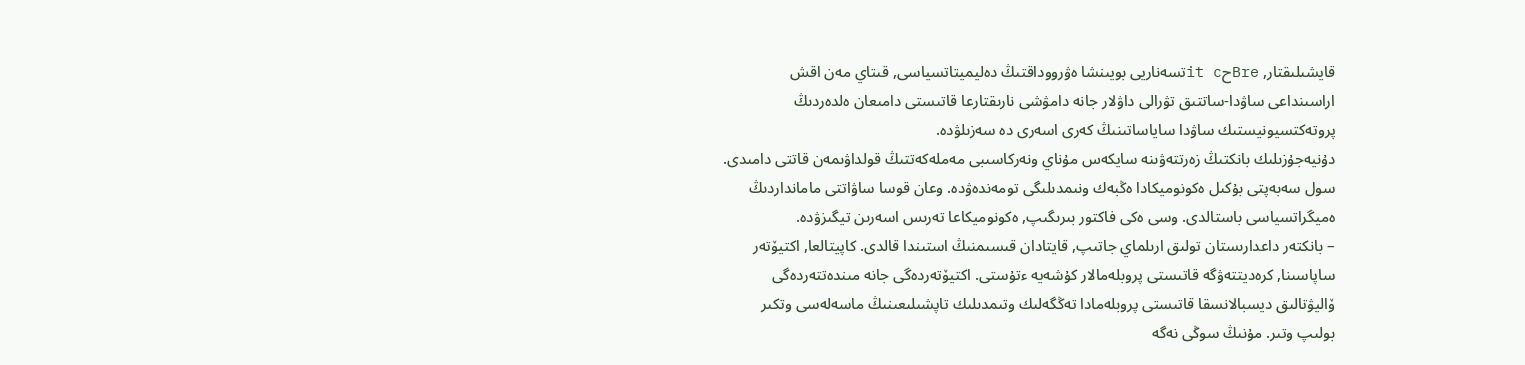قايشىلىقتار, Breحit cتسەناريى بويىنشا ەۋرووداقتىڭ دەليميتاتسياسى, قىتاي مەن اقش اراسىنداعى ساۋدا-ساتتىق تۋرالى داۋلار جانە دامۋشى نارىقتارعا قاتىستى دامىعان ەلدەردىڭ پروتەكتسيونيستىك ساۋدا ساياساتىنىڭ كەرى اسەرى دە سەزىلۋدە.
دۇنيەجۇزىلىك بانكتىڭ زەرتتەۋىنە سايكەس مۇناي ونەركاسىبى مەملەكەتتىڭ قولداۋىمەن قاتتى دامىدى. سول سەبەپتى بۇكىل ەكونوميكادا ەڭبەك ونىمدىلىگى تومەندەۋدە. وعان قوسا ساۋاتتى مامانداردىڭ ەميگراتسياسى باستالدى. وسى ەكى فاكتور بىرىگىپ, ەكونوميكاعا تەرىس اسەرىن تيگىزۋدە.
– بانكتەر داعدارىستان تولىق ارىلماي جاتىپ, قايتادان قىسىمنىڭ استىندا قالدى. كاپيتالعا, اكتيۆتەر ساپاسىنا, كرەديتتەۋگە قاتىستى پروبلەمالار كۇشەيە ءتۇستى. اكتيۆتەردەگى جانە مىندەتتەردەگى ۆاليۋتالىق ديسبالانسقا قاتىستى پروبلەمادا تەڭگەلىك وتىمدىلىك تاپشىلىعىنىڭ ماسەلەسى وتكىر بولىپ وتىر. مۇنىڭ سوڭى نەگە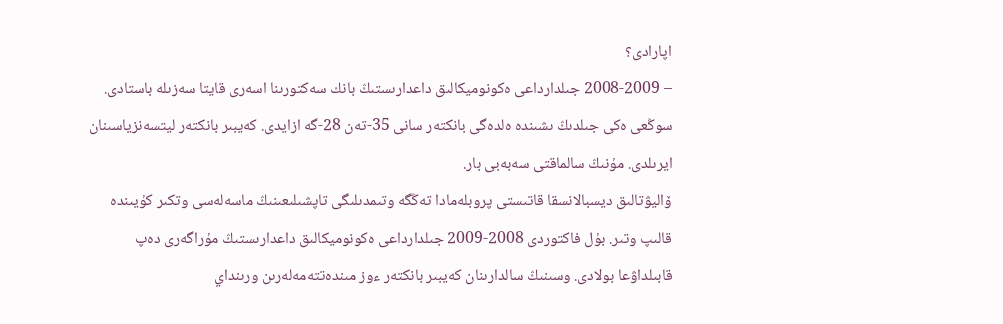اپارادى؟
– 2008-2009 جىلدارداعى ەكونوميكالىق داعدارىستىڭ بانك سەكتورىنا اسەرى قايتا سەزىلە باستادى. سوڭعى ەكى جىلدىڭ ىشىندە ەلدەگى بانكتەر سانى 35-تەن 28-گە ازايدى. كەيبىر بانكتەر ليتسەنزياسىنان ايرىلدى. مۇنىڭ سالماقتى سەبەبى بار.
ۆاليۋتالىق ديسبالانسقا قاتىستى پروبلەمادا تەڭگە وتىمدىلىگى تاپشىلىعىنىڭ ماسەلەسى وتكىر كۇيىندە قالىپ وتىر. بۇل فاكتوردى 2008-2009 جىلدارداعى ەكونوميكالىق داعدارىستىڭ مۇراگەرى دەپ قابىلداۋعا بولادى. وسىنىڭ سالدارىنان كەيبىر بانكتەر ءوز مىندەتتەمەلەرىن ورىنداي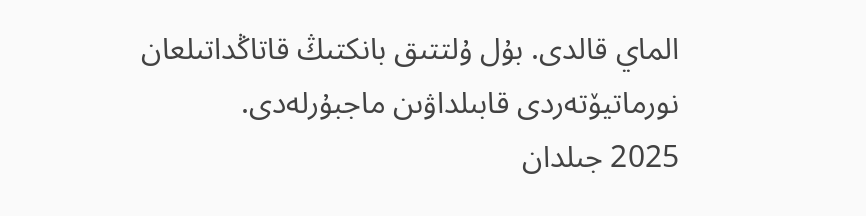الماي قالدى. بۇل ۇلتتىق بانكتىڭ قاتاڭداتىلعان نورماتيۆتەردى قابىلداۋىن ماجبۇرلەدى.
2025 جىلدان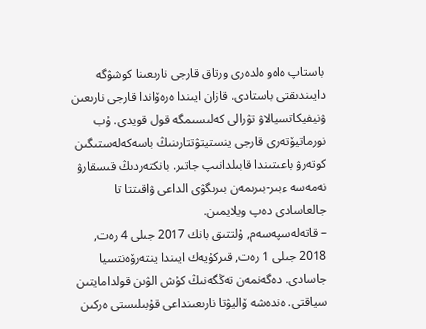باستاپ ەاەو ەلدەرى ورتاق قارجى نارىعىنا كوشۋگە دايىندىقتى باستادى. قازان ايىندا ەرەۆاندا قارجى نارىعىن ۋنيفيكاتسيالاۋ تۋرالى كەلىسىمگە قول قويدى. ۇب نورماتيۆتەرى قارجى ينستيتۋتتارىنىڭ باسەكەلەستىگىن كوتەرۋ باعىتىندا قابىلدانىپ جاتىر. بانكتەردىڭ قىسقارۋ نەمەسە ءبىر-بىرىمەن بىرىگۋى الداعى ۋاقىتتا تا جالعاسادى دەپ ويلايمىن.
– قاتەلەسپەسەم, ۇلتتىق بانك 2017 جىلى 4 رەت, 2018 جىلى 1 رەت, قىركۇيەك ايىندا ينتەرۆەنتسيا جاسادى. دەگەنمەن تەڭگەنىڭ كۇش الۋىن قولدامايتىن سياقتى. ەندەشە ۆاليۋتا نارىعىنداعى قۇبىلىستى ەركىن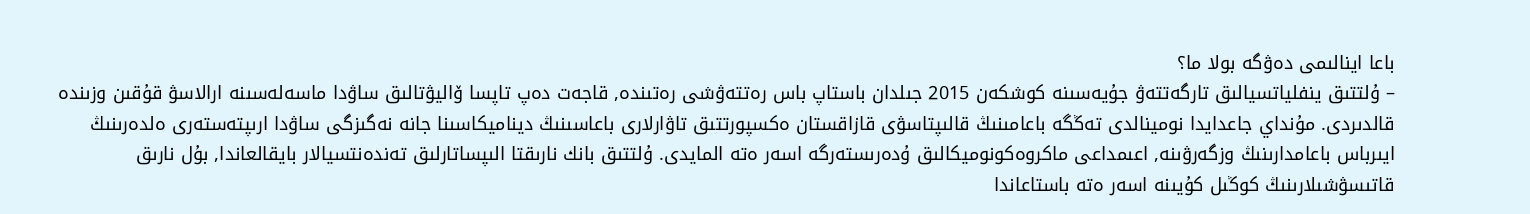باعا اينالىمى دەۋگە بولا ما؟
– ۇلتتىق ينفلياتسيالىق تارگەتتەۋ جۇيەسىنە كوشكەن 2015 جىلدان باستاپ باس رەتتەۋشى رەتىندە, قاجەت دەپ تاپسا ۆاليۋتالىق ساۋدا ماسەلەسىنە ارالاسۋ قۇقىن وزىندە قالدىردى. مۇنداي جاعدايدا نومينالدى تەڭگە باعامىنىڭ قالىپتاسۋى قازاقستان ەكسپورتتىق تاۋارلارى باعاسىنىڭ ديناميكاسىنا جانە نەگىزگى ساۋدا ارىپتەستەرى ەلدەرىنىڭ ايىرباس باعامدارىنىڭ وزگەرۋىنە, اعىمداعى ماكروەكونوميكالىق ۇدەرىستەرگە اسەر ەتە المايدى. ۇلتتىق بانك نارىقتا الىپساتارلىق تەندەنتسيالار بايقالعاندا, بۇل نارىق قاتىسۋشىلارىنىڭ كوڭىل كۇيىنە اسەر ەتە باستاعاندا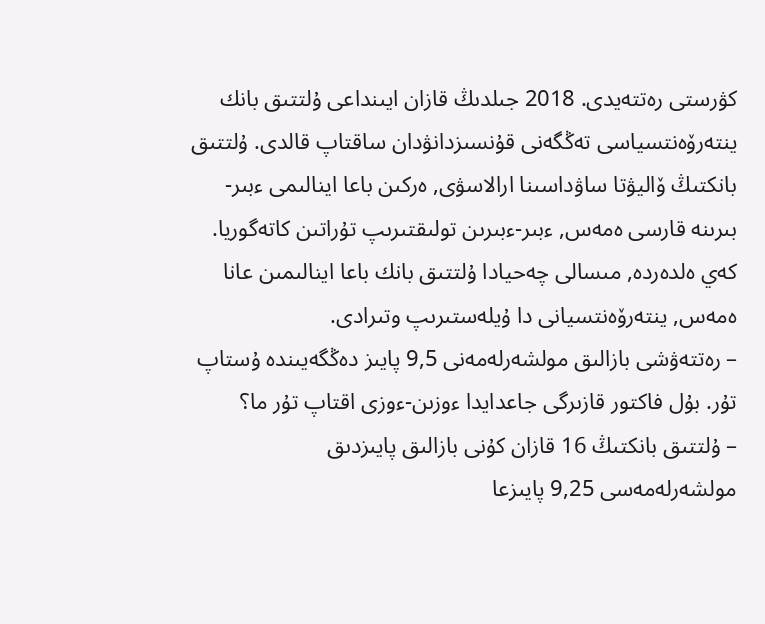كۋرستى رەتتەيدى. 2018 جىلدىڭ قازان ايىنداعى ۇلتتىق بانك ينتەرۆەنتسياسى تەڭگەنى قۇنسىزدانۋدان ساقتاپ قالدى. ۇلتتىق بانكتىڭ ۆاليۋتا ساۋداسىنا ارالاسۋى, ەركىن باعا اينالىمى ءبىر-بىرىنە قارسى ەمەس, ءبىر-ءبىرىن تولىقتىرىپ تۇراتىن كاتەگوريا. كەي ەلدەردە, مىسالى چەحيادا ۇلتتىق بانك باعا اينالىمىن عانا ەمەس, ينتەرۆەنتسيانى دا ۇيلەستىرىپ وتىرادى.
– رەتتەۋشى بازالىق مولشەرلەمەنى 9,5 پايىز دەڭگەيىندە ۇستاپ تۇر. بۇل فاكتور قازىرگى جاعدايدا ءوزىن-ءوزى اقتاپ تۇر ما؟
– ۇلتتىق بانكتىڭ 16 قازان كۇنى بازالىق پايىزدىق مولشەرلەمەسى 9,25 پايىزعا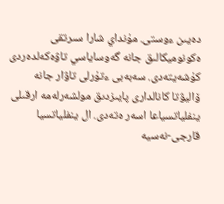دەيىن ءوستى. مۇنداي شارا سىرتقى ەكونوميكالىق جانە گەوساياسي تاۋەكەلدەردى كۇشەيتەدى. سەبەبى ءتۇرلى تاۋار جانە ۆاليۋتا كانالدارى پايىزدىق مولشەرلەمە ارقىلى ينفلياتسياعا اسەر ەتەدى. ال ينفلياتسيا قارجى-نەسيە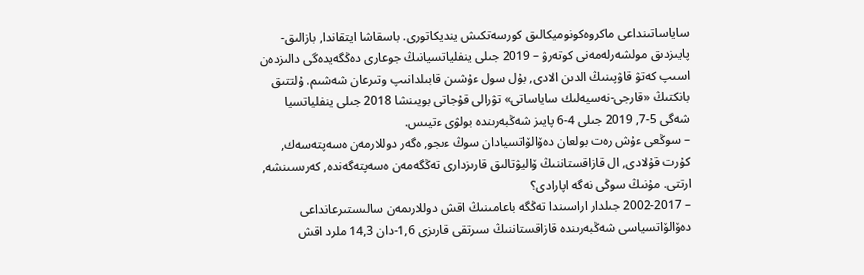ساياساتىنداعى ماكروەكونوميكالىق كورسەتكىش ينديكاتورى. باسقاشا ايتقاندا, بازالىق-پايىزدىق مولشەرلەمەنى كوتەرۋ – 2019 جىلى ينفلياتسيانىڭ جوعارى دەڭگەيدەگى دالىزدەن اسىپ كەتۋ قاۋپىنىڭ الدىن الادى, بۇل سول ءۇشىن قابىلدانىپ وتىرعان شەشىم. ۇلتتىق بانكتىڭ «قارجى-نەسيەلىك ساياساتى» تۋرالى قۇجاتى بويىنشا 2018 جىلى ينفلياتسيا شەگى 5-7, 2019 جىلى 4-6 پايىز شەڭبەرىندە بولۋى ءتيىس.
– سوڭعى ءۇش رەت بولعان دەۆالۆاتسيادان سوڭ ءىجو, ەگەر دوللارمەن ەسەپتەسەك, كۇرت قۇلادى, ال قازاقستاننىڭ ۆاليۋتالىق قارىزدارى تەڭگەمەن ەسەپتەگەندە, كەرىسىنشە, ارتتى. مۇنىڭ سوڭى نەگە اپارادى؟
– 2002-2017 جىلدار اراسىندا تەڭگە باعامىنىڭ اقش دوللارىمەن سالىستىرعانداعى دەۆالۆاتسياسى شەڭبەرىندە قازاقستاننىڭ سىرتقى قارىزى 1,6-دان 14,3 ملرد اقش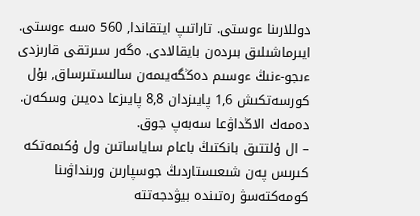دوللارىنا ءوستى. تاراتىپ ايتقاندا, 560 ەسە ءوستى. ايىرماشىلىق بىردەن بايقالادى. ەگەر سىرتقى قارىزدى ءىجو-ءنىڭ ءوسىم دەڭگەيىمەن سالىستىرساق, بۇل كورسەتكىش 1,6 پايىزدان 8,8 پايىزعا دەيىن وسكەن. دەمەك الاڭداۋعا سەبەپ جوق.
– ال ۇلتتىق بانكتىڭ باعام ساياساتىن ول ۇكىمەتكە كىرىس پەن شىعىستاردىڭ جوسپارىن ورىنداۋىنا كومەكتەسۋ رەتىندە بيۋدجەتتە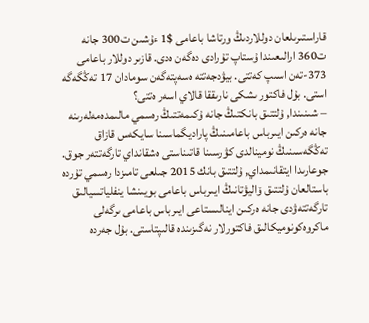قاراستىرىلعان دوللاردىڭ ورتاشا باعامى $1 ءۇشىن ت300 جانە ت360 ارالىعىندا ۇستاپ تۇرادى دەگەن ەدى. قازىر دوللار باعامى 373-تەن اسىپ كەتتى. بيۋدجەتتە ەسەپتەگەن سومادان 17 تەڭگەگە استى. بۇل فاكتور ىشكى نارىققا قالاي اسەر ەتتى؟
– شىنىندا, ۇلتتىق بانكتىڭ جانە ۇكىمەتتىڭ رەسمي مالىمدەمەلەرىنە جانە ەركىن ايىرباس باعامىنىڭ پاراديگماسىنا سايكەس قازاق تەڭگەسىنىڭ نومينالدى كۋرسىنا قاتىناستى ەشقانداي تارگەتتەر جوق. جوعارىدا ايتقانىمداي, ۇلتتىق بانك 2015 جىلعى تامىزدا رەسمي تۇردە باستالعان ۇلتتىق ۆاليۋتانىڭ ايىرباس باعامى بويىنشا ينفلياتسيالىق تارگەتتەۋدى جانە ەركىن اينالىستاعى ايىرباس باعامى ىرگەلى ماكروەكونوميكالىق فاكتورلار نەگىزىندە قالىپتاستى. بۇل جەردە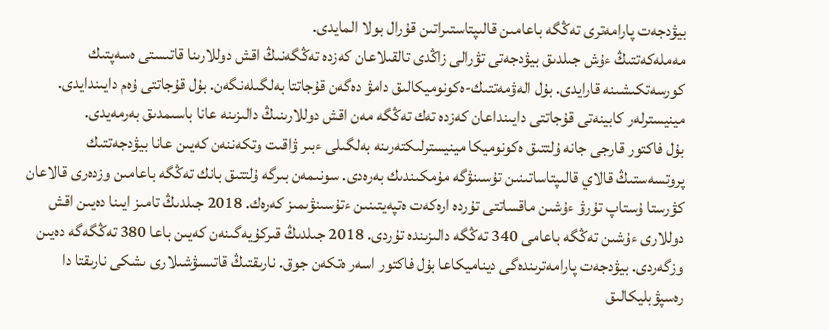بيۋدجەت پارامەترى تەڭگە باعامىن قالىپتاستىراتىن قۇرال بولا المايدى.
مەملەكەتتىڭ ءۇش جىلدىق بيۋدجەتى تۋرالى زاڭدى تالقىلاعان كەزدە تەڭگەنىڭ اقش دوللارىنا قاتىستى ەسەپتىك كورسەتكىشىنە قارايدى. بۇل الەۋمەتتىك-ەكونوميكالىق دامۋ دەگەن قۇجاتتا بەلگىلەنگەن. بۇل قۇجاتتى ۇەم دايىندايدى. مينيسترلەر كابينەتى قۇجاتتى دايىنداعان كەزدە تەك تەڭگە مەن اقش دوللارىنىڭ دالىزىنە عانا باسىمدىق بەرمەيدى.
بۇل فاكتور قارجى جانە ۇلتتىق ەكونوميكا مينيسترلىكتەرىنە بەلگىلى ءبىر ۋاقىت وتكەننەن كەيىن عانا بيۋدجەتتىك پروتسەستىڭ قالاي قالىپتاساتىنىن تۇسىنۋگە مۇمكىندىك بەرەدى. سونىمەن بىرگە ۇلتتىق بانك تەڭگە باعامىن وزدەرى قالاعان كۋرستا ۇستاپ تۇرۋ ءۇشىن ماقساتتى تۇردە ارەكەت ەتپەيتىنىن ءتۇسىنۋىمىز كەرەك. 2018 جىلدىڭ تامىز ايىنا دەيىن اقش دوللارى ءۇشىن تەڭگە باعامى 340 تەڭگە دالىزىندە تۇردى. 2018 جىلدىڭ قىركۇيەگىنەن كەيىن باعا 380 تەڭگەگە دەيىن وزگەردى. بيۋدجەت پارامەترىندەگى ديناميكاعا بۇل فاكتور اسەر ەتكەن جوق. نارىقتىڭ قاتىسۋشىلارى ىشكى نارىقتا دا رەسپۋبليكالىق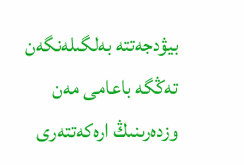بيۋدجەتتە بەلگىلەنگەن تەڭگە باعامى مەن وزدەرىنىڭ ارەكەتتەرى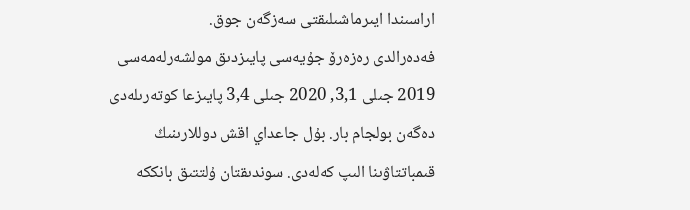اراسىندا ايىرماشىلىقتى سەزگەن جوق.
فەدەرالدى رەزەرۆ جۇيەسى پايىزدىق مولشەرلەمەسى 2019 جىلى 3,1, 2020 جىلى 3,4 پايىزعا كوتەرىلەدى دەگەن بولجام بار. بۇل جاعداي اقش دوللارىنىڭ قىمباتتاۋىنا الىپ كەلەدى. سوندىقتان ۇلتتىق بانككە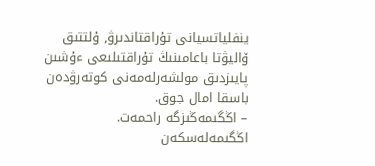ينفلياتسيانى تۇراقتاندىرۋ, ۇلتتىق ۆاليۋتا باعامىنىڭ تۇراقتىلىعى ءۇشىن پايىزدىق مولشەرلەمەنى كوتەرۋدەن باسقا امال جوق.
– اڭگىمەڭىزگە راحمەت.
اڭگىمەلەسكەن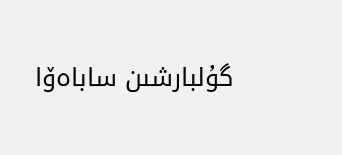گۇلبارشىن ساباەۆا